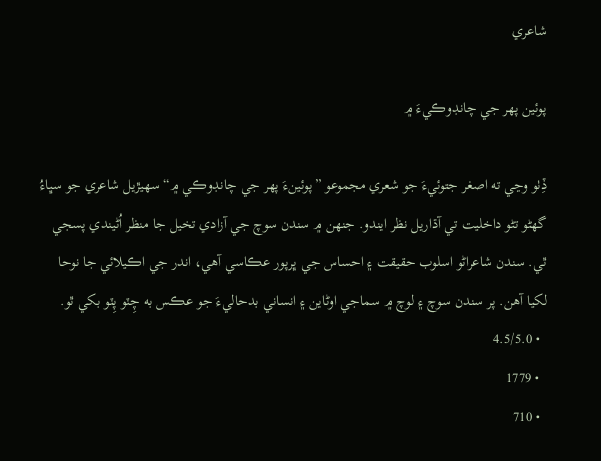شاعري

پوئين پهر جي چانڊوڪيءَ ۾

ڏِٺو وڃي ته اصغر جتوئيءَ جو شعري مجموعو ”پوئينءَ پهر جي چانڊوڪي ۾“ سهيڙيل شاعري جو سڀاءُ گهڻو تڻو داخليت تي آڌاريل نظر ايندو. جنهن ۾ سندن سوچ جي آزادي تخيل جا منظر اُڻيندي پسجي ٿي. سندن شاعراڻو اسلوب حقيقت ۽ احساس جي ڀرپور عڪاسي آهي، اندر جي اڪيلائي جا نوحا لکيا آهن. پر سندن سوچ ۽ لوچ ۾ سماجي اوڻاين ۽ انساني بدحاليءَ جو عڪس به چِٽو پِٽو بکي ٿو.
  • 4.5/5.0
  • 1779
  • 710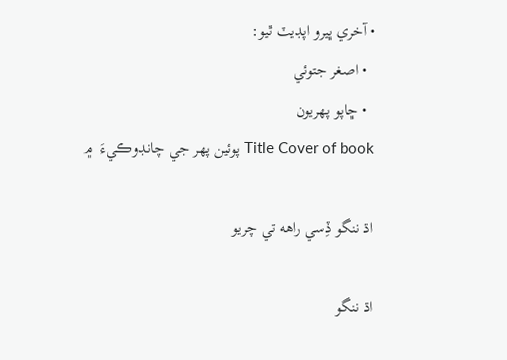• آخري ڀيرو اپڊيٽ ٿيو:
  • اصغر جتوئي
  • ڇاپو پھريون
Title Cover of book پوئين پهر جي چانڊوڪيءَ  ۾

اڌ ننگو ڏِسي راهه تي چريو

اڌ ننگو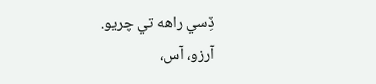ڏِسي راهه تي چريو.
آرزو، آس،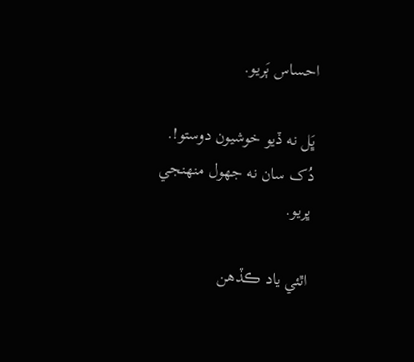احساس ٻَريو.

ڀَل نه ڏيو خوشيون دوستو!.
دُک سان نه جهول منهنجي ڀريو.

اٿئي ياد ڪڏهن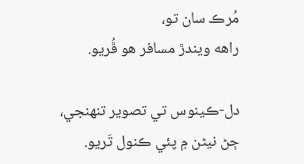مُرڪ سان تو،
راهه ويندڙ مسافر هو ڦُريو.

دل-ڪينوس تي تصوير تنهنجي،
ڄڻ نيڻن ۾ پئي ڪنول تَريو.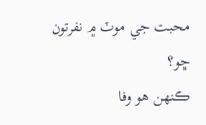محبت جي موٽ ۾ نفرتون ڇو؟
ڪنهن هو وفا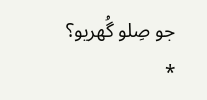جو صِلو گُهريو؟
*